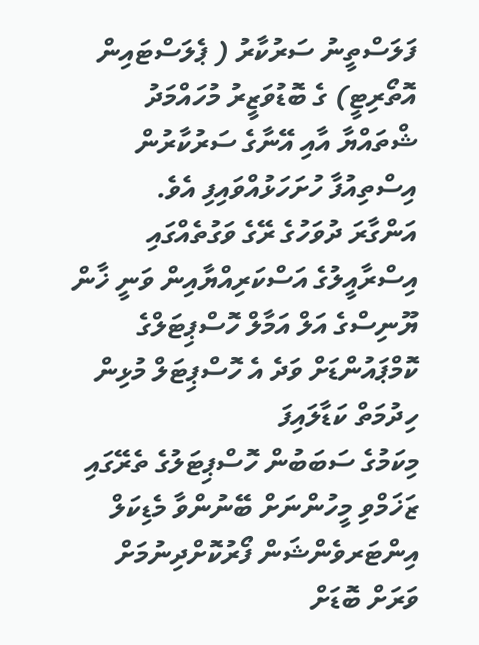ފަލަސްތީނު ސަރުކާރު ( ޕެލަސްޓައިން އޮތޯރިޓީ) ގެ ބޮޑުވަޒީރު މުހައްމަދު ޝްތައްޔާ އާއި އޭނާގެ ސަރުކާރުން އިސްތިއުފާ ހުށަހަޅުއްވައިފި އެވެ.
އަންގާރަ ދުވަހުގެ ރޭގެ ވަގުތެއްގައި އިސްރާއީލުގެ އަސްކަރިއްޔާއިން ވަނީ ޚާން ޔޫނިސްގެ އަލް އަމާލް ހޮސްޕިޓަލްގެ ކޮމްޕައުންޑަށް ވަދެ އެ ހޮސްޕިޓަލް މުޅިން ހިދުމަތް ކަޑާލައިފަ
މިކަމުގެ ސަބަބުން ހޮސްޕިޓަލުގެ ތެރޭގައި ޒަޚަމްވި މީހުންނަށް ބޭނުންވާ މެޑިކަލް އިންޓަރވެންޝަން ފޯރުކޮށްދިނުމަށް ވަރަށް ބޮޑަށް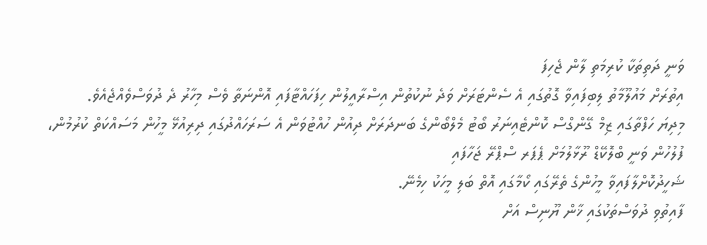ވަނީ ދަތިތަކާ ކުރިމަތި ލާން ޖެހިފަ
އިތުރަށް މައުލޫމާތު ލިބިފައިވާ ގޮތުގައި އެ ސެންޓަރަށް ވަދެ ނުކުތުން އިސްރާއީލުން ހިފަހައްޓާފައި އޮންނަތާ ވެސް މިހާރު ދެ ދުވަސްވެއްޖެއެވެ.
މިދިޔަ ހަފްތާގައި ޒިމް ގޭންގްސް ކޮންޓެއިނަރު ބޯޓު މެލްބޯންގެ ބަނދަރަށް ދިއުން ހުއްޓުވަން އެ ސަރަހައްދުގައި ދިރިއުޅޭ މީހުން މަސައްކަތް ކުރުމުން، ފުލުހުން ވަނީ ބްލޮކޭޑް ރޫޅާލުމަށް ޕެޕަރ ސްޕްރޭ ޖަހާފައި
ޝަހީދުކޮށްލާފައިވާ މީހުންގެ ތެރޭގައި ކޯމާގައި އޮތް ބަލި މީހަކު ހިމެނޭ.
ފާއިތުވި ދުވަސްތަކުގައި ޚާން ޔޫނިސް އަށް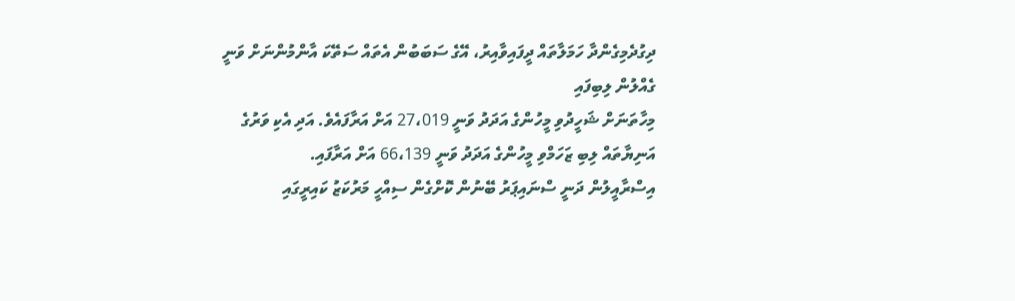ދިގުދެމިގެންދާ ހަމަލާތައް ދީފައިވާއިރު، އޭގެ ސަބަބުން އެތައް ސަތޭކަ އާންމުންނަށް ވަނީ ގެއްލުން ލިބިފައި
މިހާތަނަށް ޝަހީދުވި މީހުންގެ އަދަދު ވަނީ 27،019 އަށް އަރާފައެވެ. އަދި އެކި ވަރުގެ އަނިޔާތައް ލިބި ޒަހަމްވި މީހުންގެ އަދަދު ވަނީ 66،139 އަށް އަރާފައި.
އިސްރާއީލުން ދަނީ ސްނައިޕަރު ބޭނުން ކޮށްގެން ސިއްހީ މަރުކަޒު ކައިރީގައި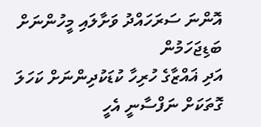އޮންނަ ސަރަހައްދު ވަށާލައި މީހުންނަށް ބަޑިޖަހަމުން
އަދި ޣައްޒާގެ ހުރިހާ ކުޑަކުދިންނަށް ކަހަލަ ގޮތަކަށް ނަފްސާނީ އެހީ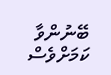ބޭނުންވާ ކަމަށްވެސް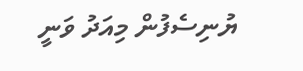ޔުނިސެފުން މިއަދު ވަނީ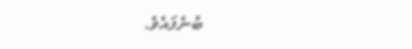ބުނެފައެވެ.